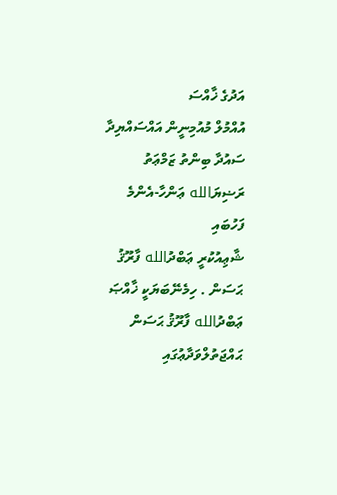އަދުގެ ޚާއްސަ
އުއްމުލް މުއުމިނީން އައްސައްޔިދާ ސައުދާ ބިންތު ޒަމްޢަތު ރަޟިޔަالله ޢަންހާ-އެންމެ ފަހުބައި
ޝާޢިއުކުރީ ޢަބްދުالله ފާރޫޤު ޙަސަން . ހިމެނޭބަޔަކީ ޚާއްޞަ
ޢަބްދުالله ފާރޫޤު ޙަސަން
ޙައްޖަތުލްވަދާޢުގައި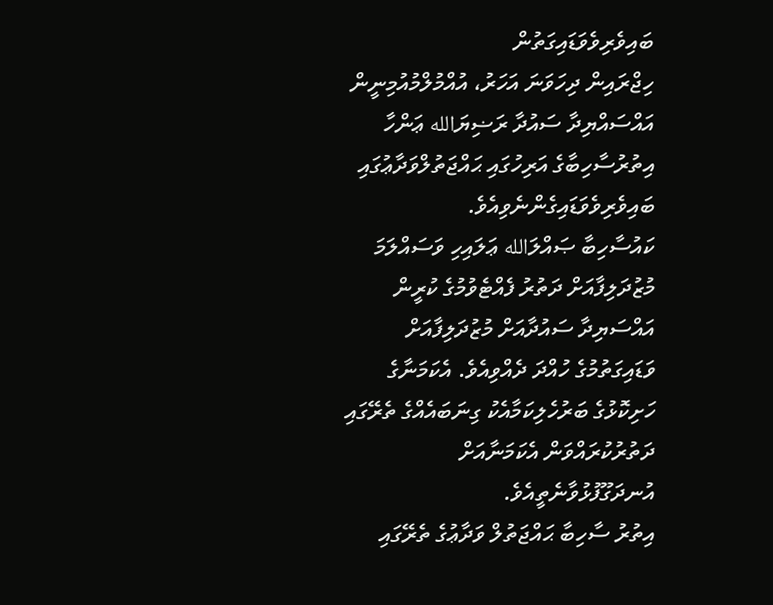ބައިވެރިވެވަޑައިގަތުން
ހިޖްރައިން ދިހަވަނަ އަހަރު، އުއްމުލްމުއުމިނީން އައްސައްޔިދާ ސައުދާ ރަޟިޔަالله ޢަންހާ އިތުރުސާހިބާގެ އަރިހުގައި ޙައްޖަތުލްވަދާޢުގައި  ބައިވެރިވެވަޑައިގެންނެވިއެވެ.
ކައުސާހިބާ ޞައްލަالله ޢަލައިހި ވަސައްލަމަ މުޒުދަލިފާއަށް ދަތުރު ފެއްޓެވުމުގެ ކުރީން އައްސަޔިދާ ސައުދާއަށް މުޒުދަލިފާއަށް ވަޑައިގަތުމުގެ ހުއްދަ ދެއްވިއެވެ. އެކަމަނާގެ ހަށިކޮޅުގެ ބަރުހެލިކަމާއެކު ގިނަބައެއްގެ ތެރޭގައި ދަތުރުކުރައްވަން އެކަމަނާއަށް އުނދަގޫފުޅުވާނެތީއެވެ.
އިތުރު ސާހިބާ ޙައްޖަތުލް ވަދާޢުގެ ތެރޭގައި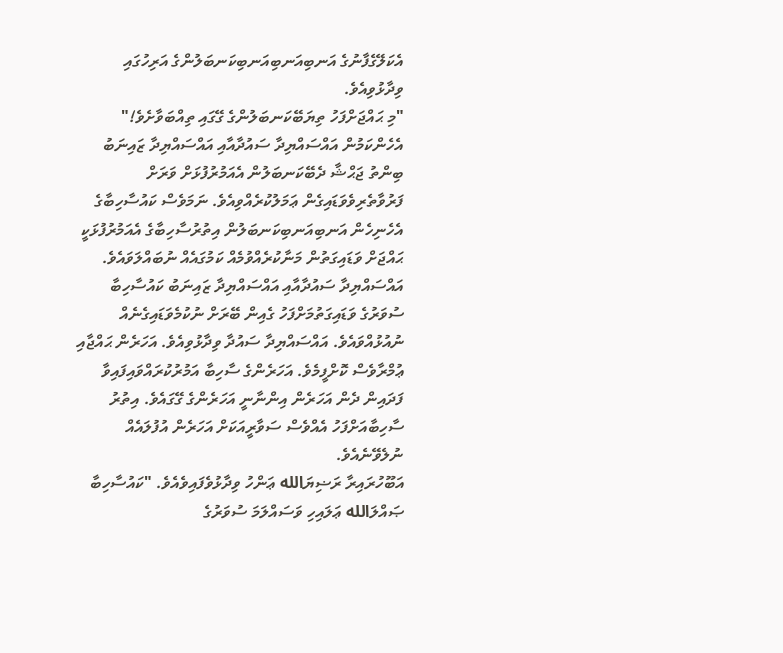އެކަލޭގެފާނުގެ އަނބިއަނބިއަނބިކަނބަލުންގެ އަރިހުގައި ވިދާޅުވިއެވެ.
"މި ޙައްޖަށްފަހު ތިޔަބޭކަނބަލުންގެ ގޭގައި ތިއްބަވާށެވެ!"
އެހެންކަމުން އައްސައްޔިދާ ސައުދާއާއި އައްސައްޔިދާ ޒައިނަބު ބިންތު ޖަޙްޝާ ދެބޭކަނބަލުން އެއަމުރުފުޅަށް ވަރަށް ފަރުވާތެރިވެވަޑައިގެން ޢަމަލުކުރެއްވިއެވެ. ނަމަވެސް ކައުސާހިބާގެ އެހެނިހެން އަނބިއަނބިކަނބަލުން އިތުރުސާހިބާގެ އެއަމުރުފުޅަކީ ޙައްޖަށް ވަޑައިގަތުން މަނާކުރެއްވުމެއް ކަމުގައެއް ނުބައްލަވައެވެ. އައްސައްޔިދާ ސައުދާއާއި އައްސައްޔިދާ ޒައިނަބު ކައުސާހިބާ ސުވަރުގެ ވަޑައިގަތުމަށްފަހު ގެއިން ބޭރަށް ނުކުމެވަޑައިގެނެއް ނުއުޅުއްވައެވެ. އައްސައްޔިދާ ސައުދާ ވިދާޅުވިއެވެ. އަހަރެން ޙައްޖާއި ޢުމްރާވެސް ކޮށްފީމެވެ. އަހަރެންގެ ސާހިބާ އަމުރުކުރައްވައިފައިވާ ފަދައިން ދެން އަހަރެން އިންނާނީ އަހަރެންގެ ގޭގައެވެ. އިތުރު ސާހިބާއަށްފަހު އެއްވެސް ސަވާރީއަކަށް އަހަރެން އުފުލައެއް ނުލެވޭނެއެވެ.
އަބޫހުރައިރާ ރަޟިޔަالله ޢަންހު ވިދާޅުވެފައިވެއެވެ. "ކައުސާހިބާ ޞައްލަالله ޢަލައިހި ވަސައްލަމަ ސުވަރުގެ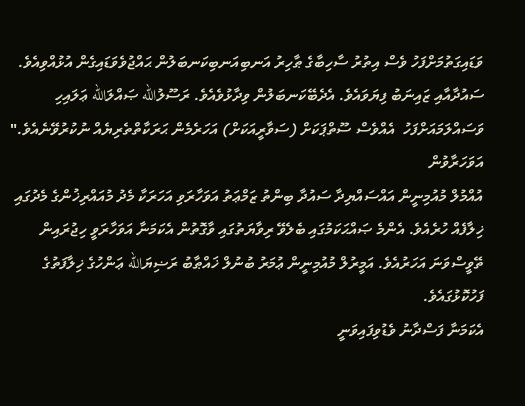ވަޑައިގަތުމަށްފަހު ވެސް އިތުރު ސާހިބާގެ ޠާހިރު އަނބިއަނބިކަނބަލުން ޙައްޖުވެވަޑައިގެން އުޅުއްވިއެވެ. ސައުދާއާއި ޒައިނަބު ފިޔަވައެވެ. އެދެބޭކަނބަލުން ވިދާޅުވެއެވެ. ރަސޫލުالله ޞައްލަالله ޢަލައިހި ވަސައްލަމައަށްފަހު  އެއްވެސް ސޫތްޕަކަށް (ސަވާރީއަކަށް) އަހަރެމެން ޙަރަކާތްތެރިޔެއް ނުކުރުވޭނެއެވެ."
އަވަހަރާވުން
އުއްމުލް މުއުމިނީން އައްސައްޔިދާ ސައުދާ ބިންތު ޒަމްޢަތު އަވަހާރަވި އަހަރަކާ މެދު މުއައްރިޚުންގެ މެދުގައި ޚިލާފެއް ހުރެއެވެ. އެންމެ ޞައްޙަކަމުގައި ބެލެވޭ ރިވާޔަތުގައި ވާގޮތުން އެކަމަނާ އަވަހާރަވީ ހިޖުރައިން ތޭވީސްވަނަ އަހަރުއެވެ. އަމީރުލް މުއުމިނީން ޢުމަރު ބުނުލް ޚައްޠާބު ރަޟިޔަالله ޢަންހުގެ ޚިލާފަތުގެ ފަހުކޮޅުގައެވެ.
އެކަމަނާ ފަސްދާނު ވެޑުވިފައިވަނީ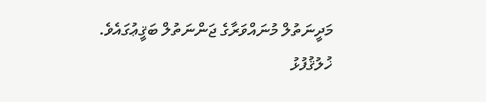މަދީނަތުލް މުނައްވަރާގެ ޖަންނަތުލް ބަޤީޢުގައެވެ.
ޚުލުޤުފުޅު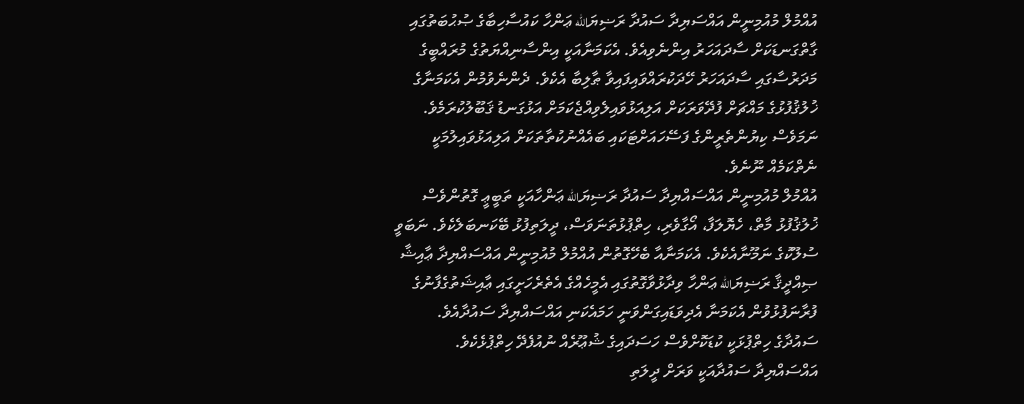އުއްމުލް މުއުމިނީން އައްސަޔިދާ ސައުދާ ރަޟިޔަالله ޢަންހާ ކައުސާހިބާގެ ޞުޙުބަތުގައި ގާތްގަނޑަކަށް ސާދައަހަރު އިންނެވިއެވެ. އެކަމަނާއަކީ އިންސާނިއްޔަތުގެ މުރައްބީގެ މަދަރުސާގައި ސާދައަހަރު ހޭދަކުރައްވައިފައިވާ ޠާލިބާ އެކެވެ. ދެންނެވުމުން އެކަމަނާގެ ޚުލުޤުފުޅުގެ މައްޗަށް ފުދޭވަރަކަށް އަލިއަޅުވައިލެވިއްޖެކަމަށް އަޅުގަނޑު ޤަބޫލުކުރަމެވެ. ނަމަވެސް ކިޔުންތެރީންގެ ފަސޭހައަށްޓަކައި ބައެއްނުކުތާތަކަށް އަލިއަޅުވައިލުމަކީ ނެތްކަމެއް ނޫނެވެ.
އުއްމުލް މުއުމިނީން އައްސައްޔިދާ ސައުދާ ރަޟިޔަالله ޢަންހާއަކީ ތަބީޢީ ގޮތުންވެސް ޚުލުޤުފުޅު މާތް، ހެޔޮލަފާ، އޯގާވެރި، ހިތްޕުޅުތަނަވަސް، ދީލަތިފުޅު ބޭކަނބަލެކެވެ. ނަބަވީ ސުލޫކުގެ ނަމޫނާއެކެވެ. އެކަމަނާއާ ބެހޭގޮތުން އުއްމުލް މުއުމިނީން އައްސައްޔިދާ ޢާއިޝާ ޞިއްދީޤާ ރަޟިޔަالله ޢަންހާ ވިދާޅުވާގޮތުގައި އެމީހެއްގެ އެތެރެހަށީގައި ޢާއިޝަތުގެފާނުގެ ފުރާނަފުޅުވުން އެކަމަނާ އެދިވަޑައިގަންވަނީ ހަމައެކަނި އައްސައްޔިދާ ސައުދާއެވެ. ސައުދާގެ ހިތްޕުޅަކީ ކުޑަކޮށްވެސް ހަސަދައިގެ ޝުޢޫރެއް ނުއުފެދޭ ހިތްޕުޅެކެވެ.
އައްސައްޔިދާ ސައުދާއަކީ ވަރަށް ދީލަތި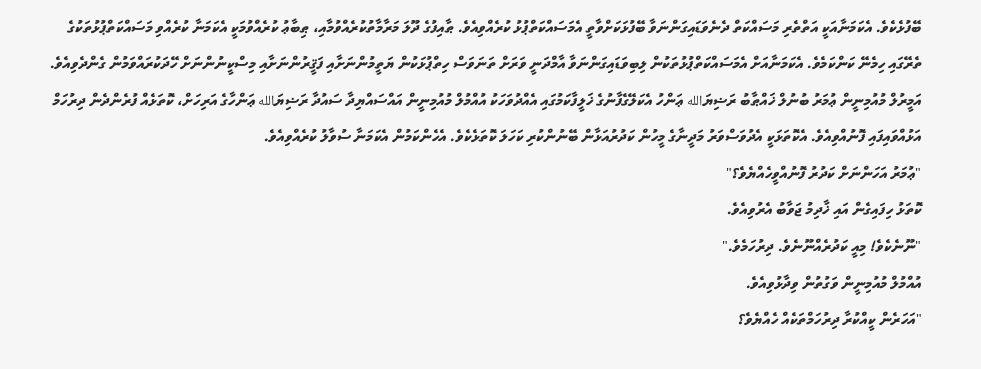ބޭފުޅެކެވެ. އެކަމަނާއަކީ އަތްތެރި މަސައްކަތް ދެނެވަޑައިގަންނަވާ ބޭފުޅަކަށްވާތީ އެމަސައްކަތްޕުޅު ކުރެއްވިއެވެ. ޠާއިފުގެ ދޫލަ މަރާމާތުކުރެއްވުމާއި، ޠިބާޢު ކުރެއްވުމަކީ އެކަމަނާ ކުރެއްވި މަސައްކަތްޕުޅުތަކުގެ ތެރޭގައި ހިމެނޭ ކަންކަމެވެ. އެކަމަނާއަށް އެމަސައްކަތްޕުޅުތަކުން ލިބިވަޑައިގަންނަވާ އާމްދަނީ ވަރަށް ތަނަވަސް ހިތްޕުޅަކުން ޔަތީމުންނަށާއި ފަޤީރުންނަށާއި މިސްކީނުންނަށް ހޭދަކުރައްވަމުން ގެންދެވިއެވެ.
އަމީރުލް މުއުމިނީން ޢުމަރު ބުނުލް ޚައްޠާބު ރަޟިޔަالله ޢަންހު އެކަލޭގެފާނުގެ ޚަލީފާކަމުގައި އެއްދުވަހަކު އުއްމުލް މުއުމިނީން އައްސައްޔިދާ ސައުދާ ރަޟިޔަالله ޢަންހާގެ އަރިހަށް، ކޮތަޅެއް ފުރެންދެން ދިރުހަމް އަޅުއްވައިފައި ފޮނުއްވިއެވެ. އެކޮތަޅަކީ އެދުވަސްވަރު މަދީނާގެ މީހުން ކަދުރުއަޅާން ބޭނުންކުރި ކަހަލަ ކޮތަޅެކެވެ. އެހެންކަމުން އެކަމަނާ ސުވާލު ކުރެއްވިއެވެ.
"ޢުމަރު އަހަންނަށް ކަދުރު ފޮނުއްވީހެއްޔެވެ؟"
ކޮތަޅު ހިފައިގެން އައި ޚާދިމު ޖަވާބު އެރުވިއެވެ.
"ނޫނެކެވެ! މިއީ ކަދުރެއްނޫނެވެ. ދިރުހަމެވެ."
އުއްމުލް މުއުމިނީން ވަގުތުން ވިދާޅުވިއެވެ.
"އަހަރެން ކީއްކުރާ ދިރުހަމްތަކެއް ހެއްޔެވެ؟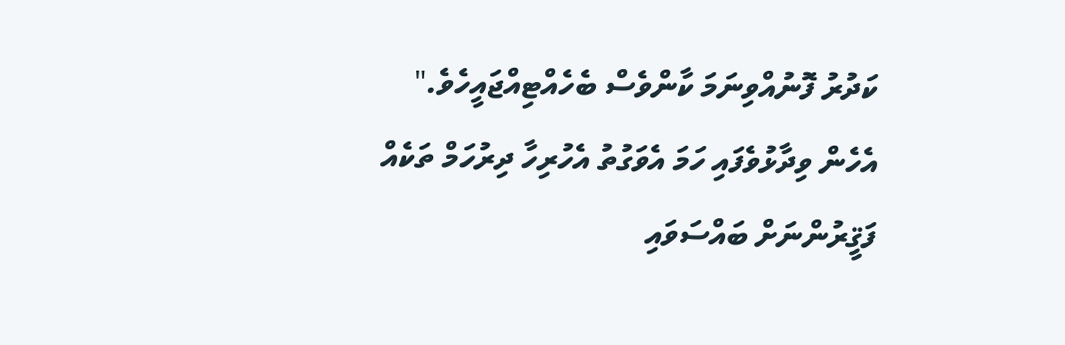ކަދުރު ފޮނުއްވިނަމަ ކާންވެސް ބެހެއްޓިއްޖައީހެވެ." އެހެން ވިދާޅުވެފައި ހަމަ އެވަގުތު އެހުރިހާ ދިރުހަމް ތަކެއް ފަޤީރުންނަށް ބައްސަވައި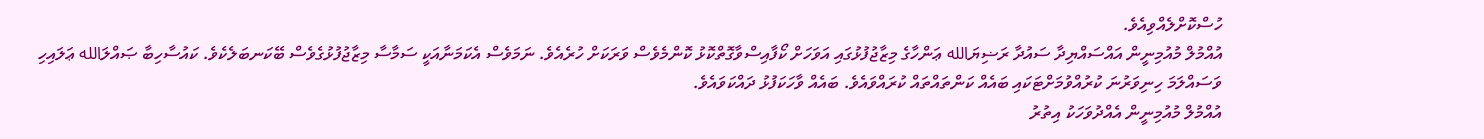ހުސްކޮށްލެއްވިއެވެ.
އުއްމުލް މުއުމިނީން އައްސައްޔިދާ ސައުދާ ރަޟިޔަالله ޢަންހާގެ މިޒާޖުފުޅުގައި އަވަހަށް ކޯފާއިސްވާގޮތްކޮޅު ކޮންމެވެސް ވަރަކަށް ހުރެއެވެ. ނަމަވެސް އެކަމަނާއަކީ ސަމާސާ މިޒާޖުފުޅުގެވެސް ބޭކަނބަލެކެވެ. ކައުސާހިބާ ޞައްލަالله ޢަލައިހި ވަސައްލަމަ ހިނިވަރުނަ ކުރުއްވުމަށްޓަކައި ބައެއް ކަންތައްތައް ކުރައްވައެވެ. ބައެއް ވާހަކަފުޅު ދައްކަވައެވެ.
އުއްމުލް މުއުމިނީން އެއްދުވަހަކު އިތުރު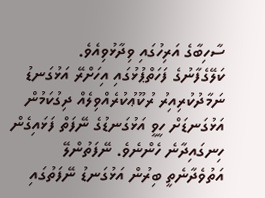ސާހިބާގެ އަރިހުގައި ވިދާޅުވިއެވެ.
ކަލޭގެފާނުގެ ފަހަތްޕުޅުގައި އިހަށްރޭ އަޅުގަނޑު ނަމާދުކުރިއިރު ރުކޫޢުކުރެއްވިލެއް ދިގުކަމުން އަޅުގަނޑަށް ހީވީ އަޅުގަނޑުގެ ނޭފަތް ފަޅައިގެން ހިނގައިދާނެ ހެންނެވެ. ނޭފަތުންލޭ އަތުވެދާނެތީ ބިރުން އަޅުގަނޑު ނޭފަތުގައި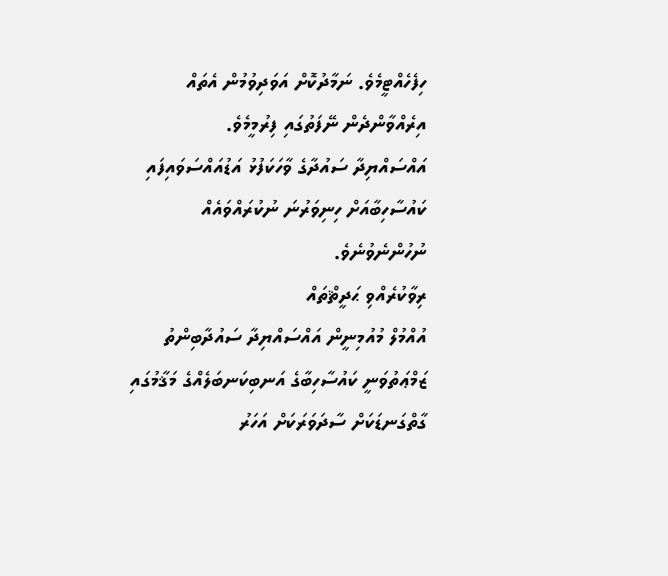ހިފެހެއްޓީމެވެ. ނަމާދުކޮށް އަވަދިވުމުން އެތައް އިރެއްވާންދެން ނޭފަތުގައި ފިރުމީމެވެ.
އައްސައްޔިދާ ސައުދާގެ ވާހަކަފުޅު އަޑުއައްސަވައިފައި ކައުސާހިބާއަށް ހިނިވަރުނަ ނުކުރައްވައެއް ނުހުންނެވުނެވެ.
ރިވާކުރެއްވި ޙަދީޘްތައް
އުއްމުލް މުއުމިނީން އައްސައްޔިދާ ސައުދާބިންތު ޒަމްޢަތުވަނީ ކައުސާހިބާގެ އަނބިކަނބަލެއްގެ މަޤާމުގައި ގާތްގަނޑަކަށް ސާދަވަރަކަށް އަހަރު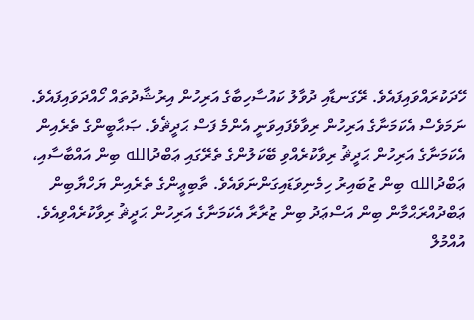ހޭދަކުރައްވައިފައެވެ. ރޭގަނޑާއި ދުވާލު ކައުސާހިބާގެ އަރިހުން އިރުޝާދުތައް ހޯއްދަވައިފައެވެ. ނަމަވެސް އެކަމަނާގެ އަރިހުން ރިވާވެފައިވަނީ އެންމެ ފަސް ޙަދީޘެވެ. ޞަޙާބީންގެ ތެރެއިން އެކަމަނާގެ އަރިހުން ޙަދީޘު ރިވާކުރެއްވި ބޭކަލުންގެ ތެރޭގައި ޢަބްދުالله ބިން އައްބާސާއި، ޢަބްދުالله ބިން ޒުބައިރު ހިމެނިވަޑައިގަންނަވައެވެ. ތާބިޢީންގެ ތެރެއިން ޔަހްޔާބިން ޢަބްދުއްރަޙްމާން ބިން އަސްޢަދު ބިން ޒުރާރާ އެކަމަނާގެ އަރިހުން ޙަދީޘު ރިވާކުރެއްވިއެވެ.
އުއްމުލް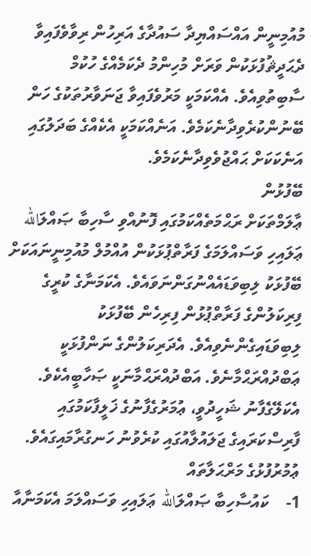މުއުމިނީން އައްސައްޔިދާ ސައުދާގެ އަރިހުން ރިވާވެފައިވާ ދެޙަދީޘުފުޅަކުން ވަރަށް މުހިންމު ދެކަމެއްގެ ހުކުމް ސާބިތުވިއެވެ. އެއްކަމަކީ މަރުވެފައިވާ ޖަނަވާރުތަކުގެ ހަން ބޭނުންކުރެވިދާނެކަމެވެ. އަނެއްކަމަކީ އެކެއްގެ ބަދަލުގައި އަނެކަކަށް ޙައްޖުވެވިދާނެކަމެވެ.
ބޭފުޅުން
ޢާލަމްތަކަށް ރަޙްމަތެއްކަމުގައި ފޮނުއްވި ސާހިބާ ޞައްލަالله ޢަލައިހި ވަސައްލަމަގެ ފަރާތްޕުޅަކުން އުއްމުލް މުއުމިނީނައަކަށް ބޭފުޅަކު ލިބިވަޑައެއްނުގަންނަވައެވެ. އެކަމަނާގެ ކުރީގެ ފިރިކަލުންގެ ފަރާތްޕުޅުން ފިރިހެން ބޭފުޅަކު ލިބިވަޑައިގެންނެވިއެވެ. އެދަރިކަލުންގެ ނަންފުޅަކީ ޢަބްދުއްރަޙްމާނެވެ. އަބްދުއްރަޙްމާނަކީ ޞަހާބީއެކެވެ. އެކަލޭގެފާނު ޝަހީދުވީ، ޢުމަރުގެފާނުގެ ޚަލީފާކަމުގައި ފާރިސްކަރައިގެ ޖަލައުލާއުގައި ކުރެވުނު ހަނގުރާމައިގައެވެ.
ޢުމުރުފުޅުގެ މަރްޙަލާތައް
1-    ކައުސާހިބާ ޞައްލަالله ޢަލައިހި ވަސައްލަމަ އެކަމަނާއާ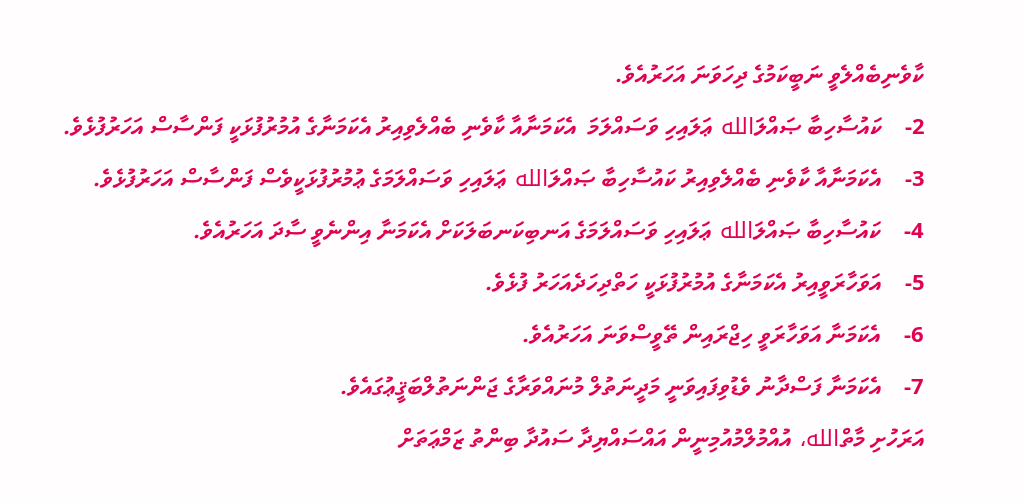ކާވެނިބެއްލެވީ ނަބީކަމުގެ ދިހަވަނަ އަހަރުއެވެ.
2-    ކައުސާހިބާ ޞައްލަالله ޢަލައިހި ވަސައްލަމަ  އެކަމަނާއާ ކާވެނި ބެއްލެވިއިރު އެކަމަނާގެ އުމުރުފުޅަކީ ފަންސާސް އަހަރުފުޅެވެ.
3-    އެކަމަނާއާ ކާވެނި ބެއްލެވިއިރު ކައުސާހިބާ ޞައްލަالله ޢަލައިހި ވަސައްލަމަގެ ޢުމުރުފުޅަކީވެސް ފަންސާސް އަހަރުފުޅެވެ.
4-    ކައުސާހިބާ ޞައްލަالله ޢަލައިހި ވަސައްލަމަގެ އަނބިކަނބަލަކަށް އެކަމަނާ އިންނެވީ ސާދަ އަހަރުއެވެ.
5-    އަވަހާރަވީއިރު އެކަމަނާގެ އުމުރުފުޅަކީ ހަތްދިހަދެއަހަރު ފުޅެވެ.
6-    އެކަމަނާ އަވަހާރަވީ ހިޖްރައިން ތޭވީސްވަނަ އަހަރުއެވެ.
7-    އެކަމަނާ ފަސްދާނު ވެޑުވިފައިވަނީ މަދީނަތުލް މުނައްވަރާގެ ޖަންނަތުލްބަޤީޢުގައެވެ.
އަރަހުށި މާތްالله، އުއްމުލްމުއުމިނީން އައްސައްޔިދާ ސައުދާ ބިންތު ޒަމްޢަތަށް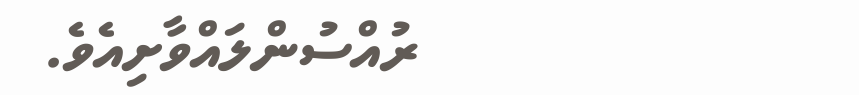ރުއްސުންލައްވާށިއެވެ.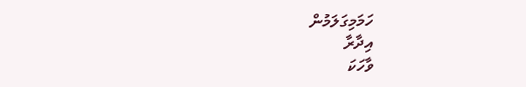ހަމަމިގަލަމުން
އިދާރާ
ވާހަކަ